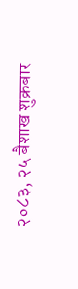२०८३, २५ बैशाख शुक्रबार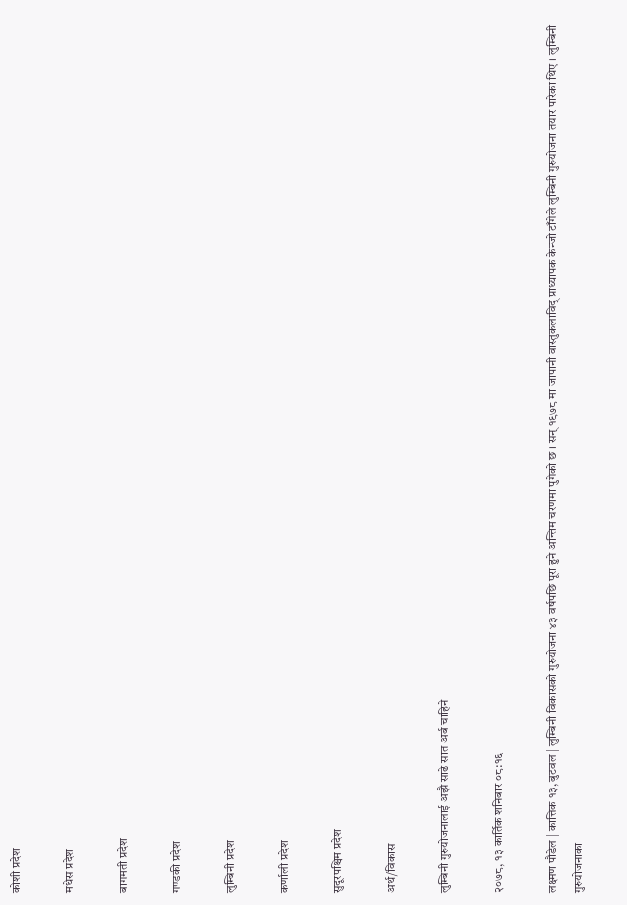कोशी प्रदेश

मधेस प्रदेश

बागमती प्रदेश

गण्डकी प्रदेश

लुम्बिनी प्रदेश

कर्णाली प्रदेश

सुदूरपश्चिम प्रदेश

अर्थ/विकास

लुम्बिनी गुरुयोजनालाई अझै साढे सात अर्ब चाहिने

२०७८, १३ कार्तिक शनिबार ०८:१६

लक्ष्मण पौडेल | कात्तिक १३, बुटवल | लुम्बिनी विकासको गुरुयोजना ४३ वर्षपछि पूरा हुने अन्तिम चरणमा पुगेको छ । सन् १९७८ मा जापानी वास्तुकलाविद् प्राध्यापक केन्जो टाँगेले लुम्बिनी गुरुयोजना तयार पारेका थिए । लुम्बिनी गुरुयोजनाका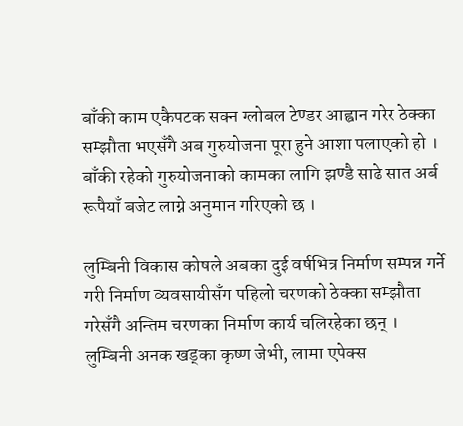बाँकी काम एकैपटक सक्न ग्लोबल टेण्डर आह्वान गरेर ठेक्का सम्झौता भएसँगै अब गुरुयोजना पूरा हुने आशा पलाएको हो । बाँकी रहेको गुरुयोजनाको कामका लागि झण्डै साढे सात अर्ब रूपैयाँ बजेट लाग्ने अनुमान गरिएको छ ।

लुम्बिनी विकास कोषले अबका दुई वर्षभित्र निर्माण सम्पन्न गर्ने गरी निर्माण व्यवसायीसँग पहिलो चरणको ठेक्का सम्झौता गरेसँगै अन्तिम चरणका निर्माण कार्य चलिरहेका छन् । लुम्बिनी अनक खड्का कृष्ण जेभी, लामा एपेक्स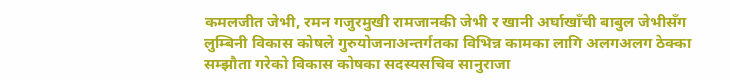कमलजीत जेभी, रमन गजुरमुखी रामजानकी जेभी र खानी अर्घाखाँची बाबुल जेभीसँग लुम्बिनी विकास कोषले गुरुयोजनाअन्तर्गतका विभिन्न कामका लागि अलगअलग ठेक्का सम्झौता गरेको विकास कोषका सदस्यसचिव सानुराजा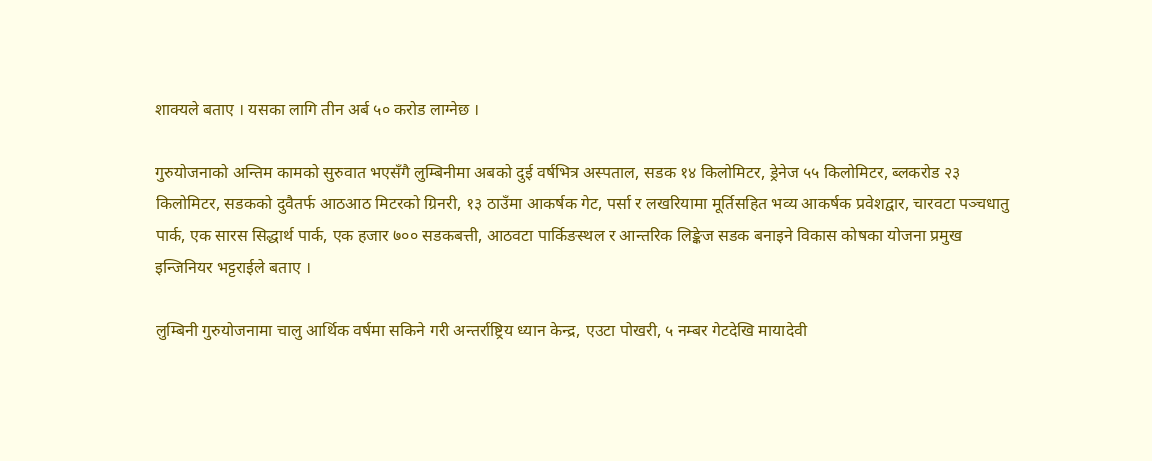शाक्यले बताए । यसका लागि तीन अर्ब ५० करोड लाग्नेछ ।

गुरुयोजनाको अन्तिम कामको सुरुवात भएसँगै लुम्बिनीमा अबको दुई वर्षभित्र अस्पताल, सडक १४ किलोमिटर, ड्रेनेज ५५ किलोमिटर, ब्लकरोड २३ किलोमिटर, सडकको दुवैतर्फ आठआठ मिटरको ग्रिनरी, १३ ठाउँमा आकर्षक गेट, पर्सा र लखरियामा मूर्तिसहित भव्य आकर्षक प्रवेशद्वार, चारवटा पञ्चधातु पार्क, एक सारस सिद्धार्थ पार्क, एक हजार ७०० सडकबत्ती, आठवटा पार्किङस्थल र आन्तरिक लिङ्केज सडक बनाइने विकास कोषका योजना प्रमुख इन्जिनियर भट्टराईले बताए ।

लुम्बिनी गुरुयोजनामा चालु आर्थिक वर्षमा सकिने गरी अन्तर्राष्ट्रिय ध्यान केन्द्र, एउटा पोखरी, ५ नम्बर गेटदेखि मायादेवी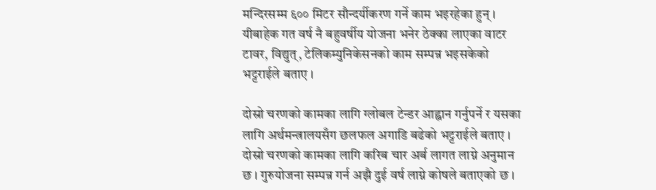मन्दिरसम्म ६०० मिटर सौन्दर्यीकरण गर्ने काम भइरहेका हुन् । यीबाहेक गत वर्ष नै बहुवर्षीय योजना भनेर ठेक्का लाएका वाटर टावर, विद्युत्, टेलिकम्युनिकेसनको काम सम्पन्न भइसकेको भट्टराईले बताए ।

दोस्रो चरणको कामका लागि ग्लोबल टेन्डर आह्वान गर्नुपर्ने र यसका लागि अर्थमन्त्रालयसँग छलफल अगाडि बढेको भट्टराईले बताए । दोस्रो चरणको कामका लागि करिब चार अर्ब लागत लाग्ने अनुमान छ । गुरुयोजना सम्पन्न गर्न अझै दुई वर्ष लाग्ने कोषले बताएको छ ।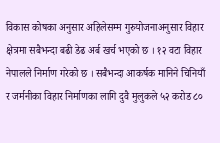विकास कोषका अनुसार अहिलेसम्म गुरुयोजनाअनुसार विहार क्षेत्रमा सबैभन्दा बढी डेढ अर्ब खर्च भएको छ । १२ वटा विहार नेपालले निर्माण गरेको छ । सबैभन्दा आकर्षक मानिने चिनियाँ र जर्मनीका विहार निर्माणका लागि दुवै मुलुकले ५२ करोड ८०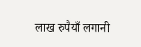लाख रुपैयाँ लगानी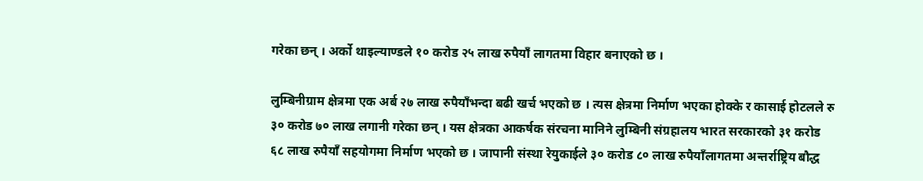गरेका छन् । अर्को थाइल्याण्डले १० करोड २५ लाख रुपैयाँ लागतमा विहार बनाएको छ ।

लुम्बिनीग्राम क्षेत्रमा एक अर्ब २७ लाख रुपैयाँभन्दा बढी खर्च भएको छ । त्यस क्षेत्रमा निर्माण भएका होक्के र कासाई होटलले रु ३० करोड ७० लाख लगानी गरेका छन् । यस क्षेत्रका आकर्षक संरचना मानिने लुम्बिनी संग्रहालय भारत सरकारको ३१ करोड ६८ लाख रुपैयाँ सहयोगमा निर्माण भएको छ । जापानी संस्था रेयुकाईले ३० करोड ८० लाख रुपैयाँलागतमा अन्तर्राष्ट्रिय बौद्ध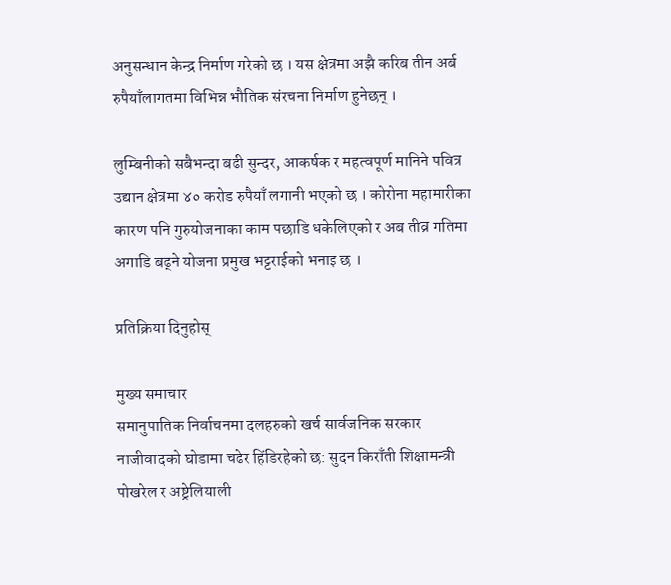अनुसन्धान केन्द्र निर्माण गरेको छ । यस क्षेत्रमा अझै करिब तीन अर्ब रुपैयाँलागतमा विभिन्न भौतिक संरचना निर्माण हुनेछन् ।

लुम्बिनीको सबैभन्दा बढी सुन्दर, आकर्षक र महत्वपूर्ण मानिने पवित्र उद्यान क्षेत्रमा ४० करोड रुपैयाँ लगानी भएको छ । कोरोना महामारीका कारण पनि गुरुयोजनाका काम पछाडि धकेलिएको र अब तीव्र गतिमा अगाडि बढ्ने योजना प्रमुख भट्टराईको भनाइ छ ।

प्रतिक्रिया दिनुहोस्

मुख्य समाचार
समानुपातिक निर्वाचनमा दलहरुको खर्च सार्वजनिक सरकार नाजीवादको घोडामा चढेर हिंडिरहेको छ: सुदन किराँती शिक्षामन्त्री पोखरेल र अष्ट्रेलियाली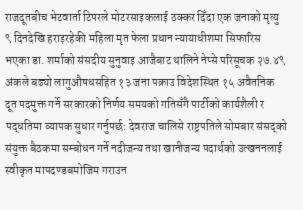राजदूतबीच भेटवार्ता टिपरले मोटरसाइकलाई ठक्कर दिँदा एक जनाको मृत्यु ९ दिनदेखि हराइरहेकी महिला मृत फेला प्रधान न्यायाधीशमा सिफारिस भएका डा. शर्माको संसदीय सुनुवाइ आजैबाट थालिने नेप्से परिसूचक २७.४९ अंकले बढ्यो लागुऔषधसहित १३ जना पक्राउ विदेशस्थित १५ अवैतनिक दूत पदमुक्त गर्ने सरकारको निर्णय समयको गतिसँगै पार्टीको कार्यशैली र पद्धतिमा व्यापक सुधार गर्नुपर्छ: देवराज चालिसे राष्ट्रपतिले सोमबार संसद्को संयुक्त बैठकमा सम्बोधन गर्ने नदीजन्य तथा खानीजन्य पदार्थको उत्खननलाई स्वीकृत मापदण्डबमोजिम गराउन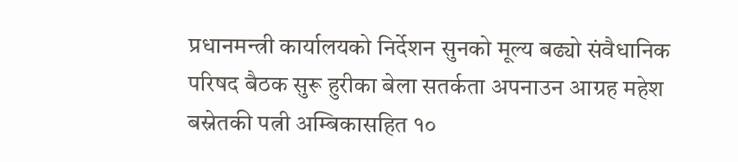प्रधानमन्त्री कार्यालयको निर्देशन सुनको मूल्य बढ्यो संवैधानिक परिषद बैठक सुरू हुरीका बेला सतर्कता अपनाउन आग्रह महेश बस्नेतकी पत्नी अम्बिकासहित १०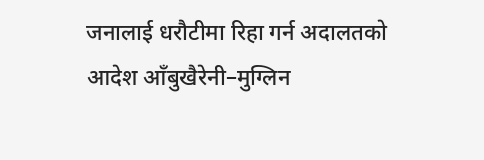जनालाई धरौटीमा रिहा गर्न अदालतको आदेश आँबुखैरेनी–मुग्लिन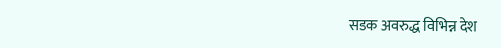सडक अवरुद्ध विभिन्न देश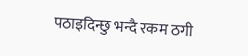पठाइदिन्छु भन्दै रकम ठगी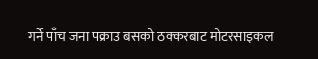गर्ने पाँच जना पक्राउ बसको ठक्करबाट मोटरसाइकल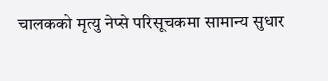चालकको मृत्यु नेप्से परिसूचकमा सामान्य सुधार